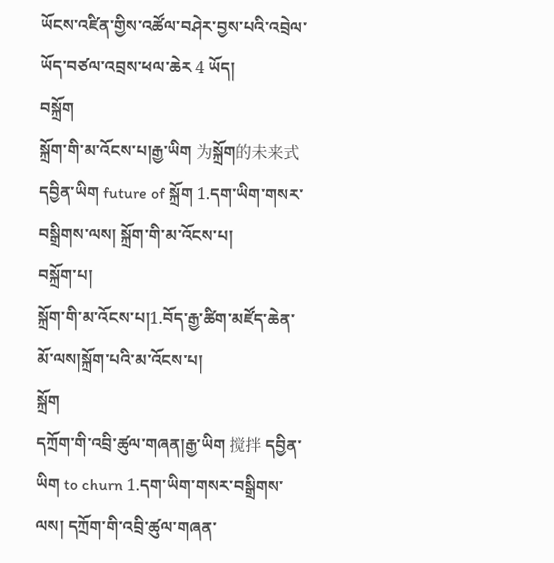ཡོངས་འཛིན་གྱིས་འཚོལ་བཤེར་བྱས་པའི་འབྲེལ་ཡོད་བཙལ་འབྲས་ཕལ་ཆེར 4 ཡོད།
བསྐྲོག
སྐྲོག་གི་མ་འོངས་པ།རྒྱ་ཡིག 为སྐྲོག的未来式 དབྱིན་ཡིག future of སྐྲོག 1.དག་ཡིག་གསར་བསྒྲིགས་ལས། སྐྲོག་གི་མ་འོངས་པ།
བསྐྲོག་པ།
སྐྲོག་གི་མ་འོངས་པ།1.བོད་རྒྱ་ཚིག་མཛོད་ཆེན་མོ་ལས།སྐྲོག་པའི་མ་འོངས་པ།
སྐྲོག
དཀྲོག་གི་འབྲི་ཚུལ་གཞན།རྒྱ་ཡིག 搅拌 དབྱིན་ཡིག to churn 1.དག་ཡིག་གསར་བསྒྲིགས་ལས། དཀྲོག་གི་འབྲི་ཚུལ་གཞན་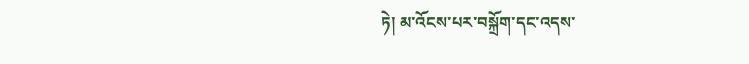ཏེ། མ་འོངས་པར་བསྐྲོག་དང་འདས་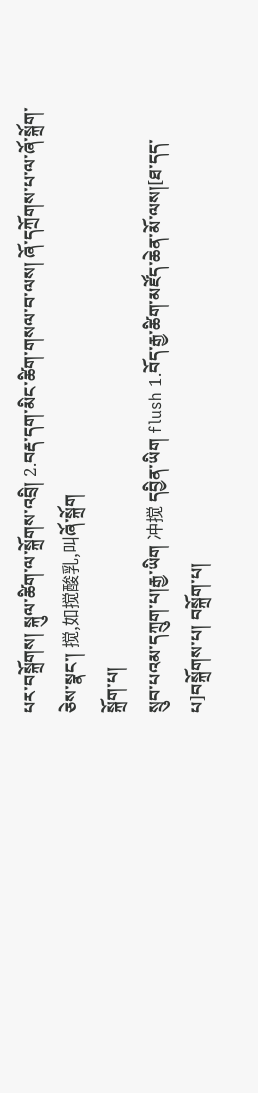པར་བསྐྲོགས། སྐུལ་ཚིག་ལ་སྐྲོགས་འབྲི། 2.བརྡ་དག་མིང་ཚིག་གསལ་བ་ལས། ཞོ་དཀྲོགས་པ་ལ་ཞོ་སྐྲོག་ཅེས་སྣང་། 搅,如搅酸乳,叫ཞོ་སྐྲོག
སྐྲོག་པ།
སྲུབ་པའམ་དཀྲུག་པ།རྒྱ་ཡིག 冲搅 དབྱིན་ཡིག flush 1.བོད་རྒྱ་ཚིག་མཛོད་ཆེན་མོ་ལས།[ཐ་དད་པ]བསྐྲོགས་པ། བསྐྲོག་པ།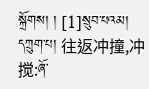སྐྲོགས། ། [1]སྲུབ་པའམ། དཀྲུག་པ། 往返冲撞,冲搅:ཞོ་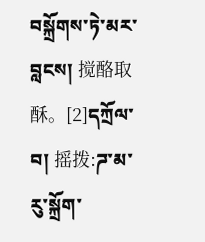བསྐྲོགས་ཏེ་མར་བླངས། 搅酪取酥。[2]དཀྲོལ་བ། 摇拨:ཌ་མ་རུ་སྐྲོག་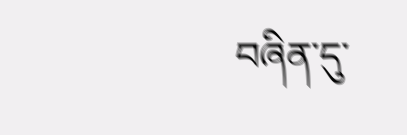བཞིན་དུ་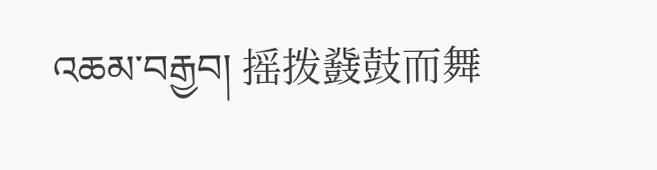འཆམ་བརྒྱབ། 摇拨鼗鼓而舞